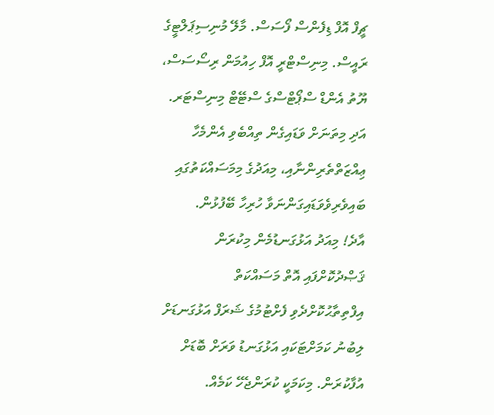ޗީފް އޮފް ޑިފެންސް ފޯސަސް. މާލޭ މުނިސިޕަލްޓީގެ ރައީސް. މިނިސްޓްރީ އޮފް ހިއުމަން ރިސޯސަސް، ޔޫތު އެންޑް ސްޕޯޓްސްގެ ސްޓޭޓް މިނިސްޓަރ. އަދި މިތަނަށް ވަޑައިގެން ތިއްބެވި އެންމެހާ ޢިއްޒަތްތެރިންނާއި، މިއަދުގެ މިމަސައްކަތުގައި ބައިވެރިވެވަޑައިގަންނަވާ ހުރިހާ ބޭފުޅުން.
އާދެ! މިއަދު އަޅުގަނޑުމެން މިކުރަން ޤަޞްދުކޮށްފައި އޮތް މަސައްކަތް އިފްތިތާޙުކޮށްދެވި ފެށްޓުމުގެ ޝަރަފް އަޅުގަނޑަށް ލިބުނު ކަމަށްޓަކައި އަޅުގަނޑު ވަރަށް ބޮޑަށް އުފާކުރަން. މިކަމަކީ ކުރަންޖެހޭ ކަމެއް.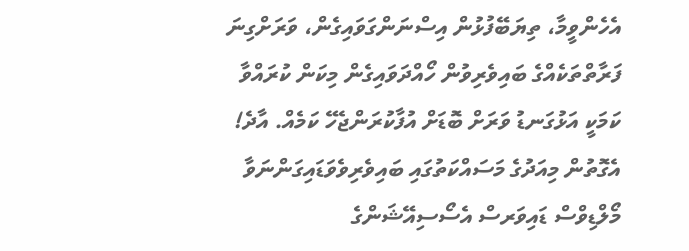އެހެންވީމާ، ތިޔަބޭފުޅުން އިސްނަންގަވައިގެން، ވަރަށްގިނަ ފަރާތްތަކެއްގެ ބައިވެރިވުން ހޯއްދަވައިގެން މިކަން ކުރައްވާ ކަމަކީ އަޅުގަނޑު ވަރަށް ބޮޑަށް އުފާކުރަންޖެހޭ ކަމެއް. އާދެ! އެގޮތުން މިއަދުގެ މަސައްކަތުގައި ބައިވެރިވެވަޑައިގަންނަވާ މޯލްޑިވްސް ޑައިވަރސް އެސޯސިއޭޝަންގެ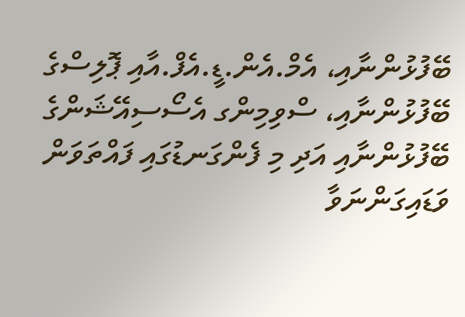ބޭފުޅުންނާއި، އެމް.އެން.ޑީ.އެފް.އާއި ޕޮލިސްގެ ބޭފުޅުންނާއި، ސްވިމިންގ އެސޯސިއޭޝަންގެ ބޭފުޅުންނާއި އަދި މި ފެންގަނޑުގައި ފައްތަވަން ވަޑައިގަންނަވާ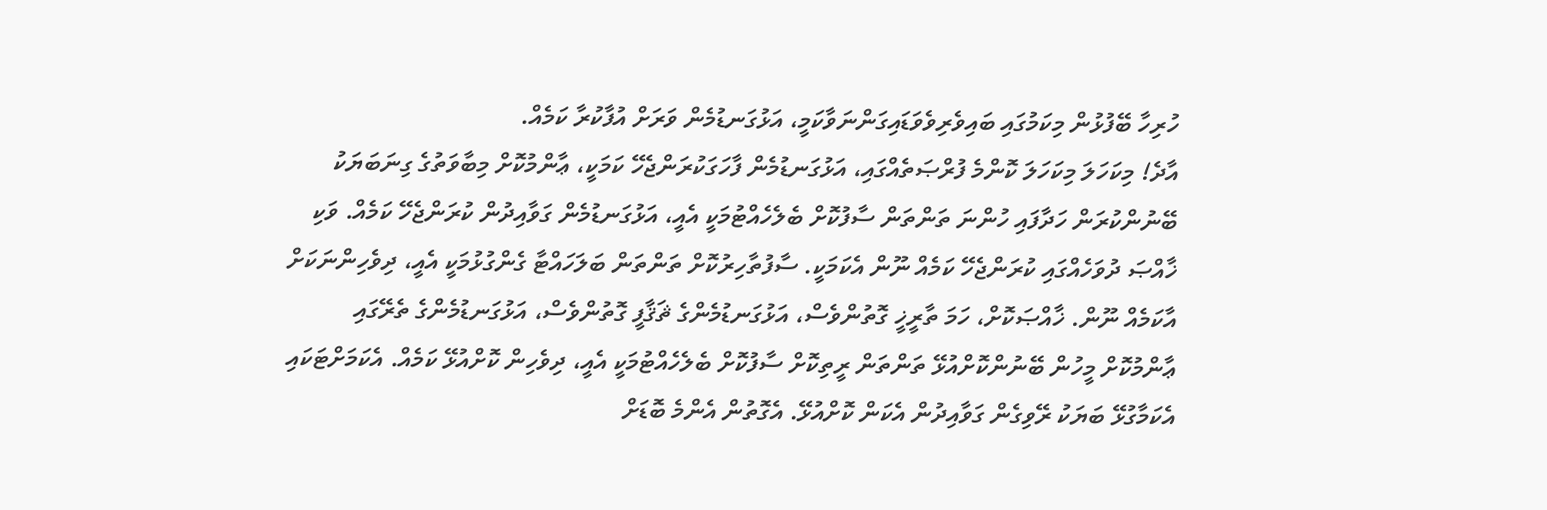ހުރިހާ ބޭފުޅުން މިކަމުގައި ބައިވެރިވެވަޑައިގަންނަވާކަމީ، އަޅުގަނޑުމެން ވަރަށް އުފާކުރާ ކަމެއް.
އާދެ! މިކަހަލަ މިކަހަލަ ކޮންމެ ފުރްޞަތެއްގައި، އަޅުގަނޑުމެން ފާހަގަކުރަންޖެހޭ ކަމަކީ، ޢާންމުކޮށް މިބާވަތުގެ ގިނަބަޔަކު ބޭނުންކުރަން ހަދާފައި ހުންނަ ތަންތަން ސާފުކޮށް ބެލެހެއްޓުމަކީ އެއީ، އަޅުގަނޑުމެން ގަވާއިދުން ކުރަންޖެހޭ ކަމެއް. ވަކި ޚާއްޞަ ދުވަހެއްގައި ކުރަންޖެހޭ ކަމެއް ނޫން އެކަމަކީ. ސާފުތާހިރުކޮށް ތަންތަން ބަލަހައްޓާ ގެންގުޅުމަކީ އެއީ، ދިވެހިންނަކަށް އާކަމެއް ނޫން. ޚާއްޞަކޮށް، ހަމަ ތާރީޚީ ގޮތުންވެސް، އަޅުގަނޑުމެންގެ ޘަޤާފީ ގޮތުންވެސް، އަޅުގަނޑުމެންގެ ތެރޭގައި ޢާންމުކޮށް މީހުން ބޭނުންކޮށްއުޅޭ ތަންތަން ރީތިކޮށް ސާފުކޮށް ބެލެހެއްޓުމަކީ އެއީ، ދިވެހިން ކޮށްއުޅޭ ކަމެއް. އެކަމަށްޓަކައި އެކަމާގުޅޭ ބަޔަކު ރޭވިގެން ގަވާއިދުން އެކަން ކޮށްއުޅޭ. އެގޮތުން އެންމެ ބޮޑަށް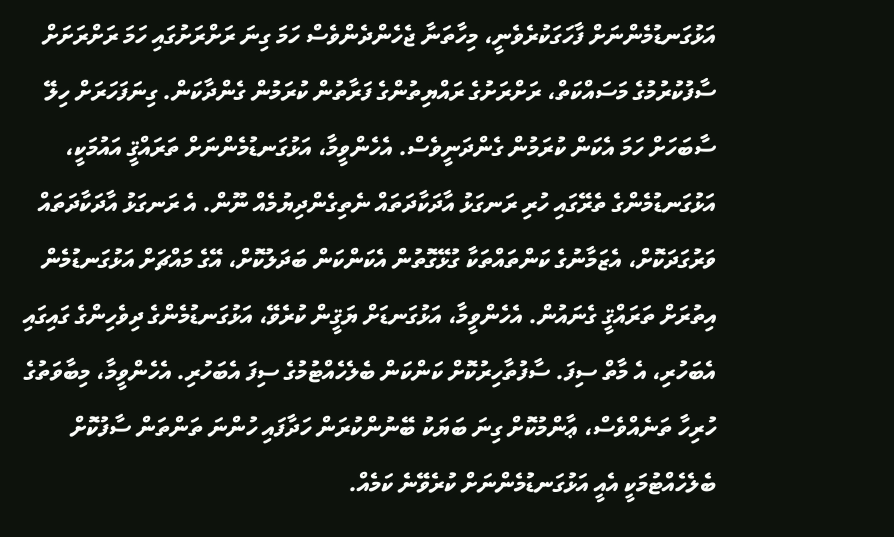އަޅުގަނޑުމެންނަށް ފާހަގަކުރެވެނީ، މިހާތަނާ ޖެހެންދެންވެސް ހަމަ ގިނަ ރަށްރަށުގައި ހަމަ ރަށްރަށަށް ސާފުކުރުމުގެ މަސައްކަތް، ރަށްރަށުގެ ރައްޔިތުންގެ ފަރާތުން ކުރަމުން ގެންދާކަން. ގިނަފަހަރަށް ހިލޭ ސާބަހަށް ހަމަ އެކަން ކުރަމުން ގެންދަނީވެސް. އެހެންވީމާ، އަޅުގަނޑުމެންނަށް ތަރައްޤީ އައުމަކީ، އަޅުގަނޑުމެންގެ ތެރޭގައި ހުރި ރަނގަޅު އާދަކާދަތައް ނެތިގެންދިޔުމެއް ނޫން. އެ ރަނގަޅު އާދަކާދަތައް ވަރުގަދަކޮށް، އެޒަމާނުގެ ކަންތައްތަކާ ގުޅޭގޮތުން އެކަންކަން ބަދަލުކޮށް، އޭގެ މައްޗަށް އަޅުގަނޑުމެން އިތުރަށް ތަރައްޤީ ގެނައުން. އެހެންވީމާ، އަޅުގަނޑަށް ޔަޤީން ކުރެވޭ، އަޅުގަނޑުމެންގެ ދިވެހިންގެ ގައިގައި އެބަހުރި، އެ މާތް ސިފަ. ސާފުތާހިރުކޮށް ކަންކަން ބެލެހެއްޓުމުގެ ސިފަ އެބަހުރި. އެހެންވީމާ، މިބާވަތުގެ ހުރިހާ ތަނެއްވެސް، ޢާންމުކޮށް ގިނަ ބަޔަކު ބޭނުންކުރަން ހަދާފައި ހުންނަ ތަންތަން ސާފުކޮށް ބެލެހެއްޓުމަކީ އެއީ އަޅުގަނޑުމެންނަށް ކުރެވޭނެ ކަމެއް.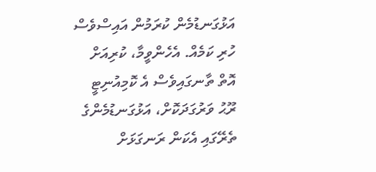އަޅުގަނޑުމެން ކުރަމުން އައިސްވެސް ހުރި ކަމެއް. އެހެންވީމާ، ކުރިއަށް އޮތް ތާނގައިވެސް އެ ކޮމިއުނިޓީ ރޫޙު ވަރުގަދަކޮށް، އަޅުގަނޑުމެންގެ ތެރޭގައި އެކަން ރަނގަޅަށް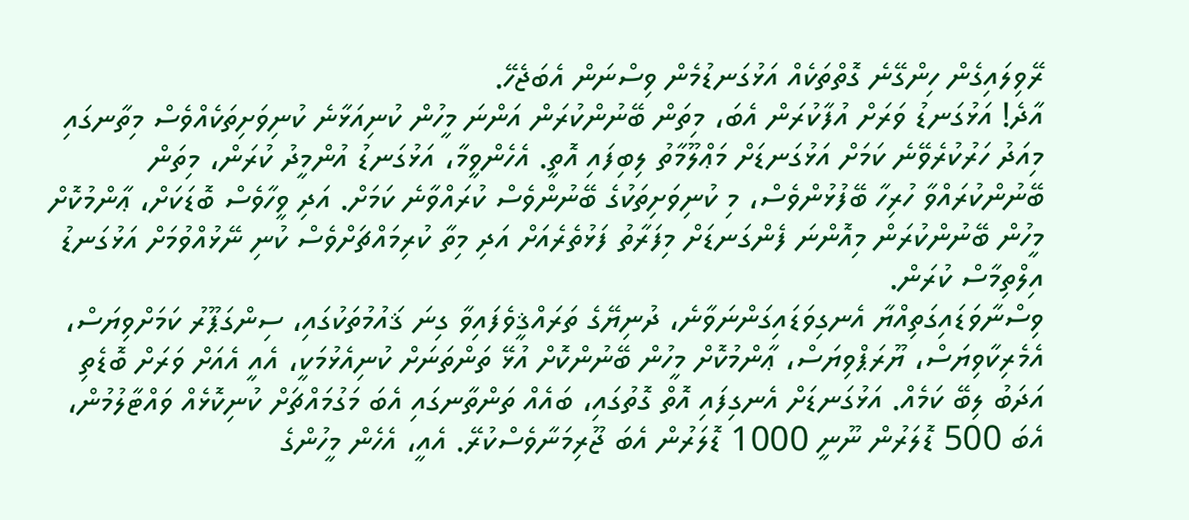ރޭވިލައިގެން ހިންގޭނެ ގޮތްތަކެއް އަޅުގަނޑުމެން ވިސްނަން އެބަޖެހޭ.
އާދެ! އަޅުގަނޑު ވަރަށް އުފާކުރަން އެބަ، މިތަން ބޭނުންކުރަން އަންނަ މީހުން ކުނިއަޅާނެ ކުނިވަށިތަކެއްވެސް މިތާނގައި މިއަދު ހަރުކުރެވޭނެ ކަމަށް އަޅުގަނޑަށް މަޢްލޫމާތު ލިބިފައި އޮތީ. އެހެންވީމާ، އަޅުގަނޑު އުންމީދު ކުރަން، މިތަން ބޭނުންކުރައްވާ ހުރިހާ ބޭފުޅުންވެސް، މި ކުނިވަށިތަކުގެ ބޭނުންވެސް ކުރައްވާނެ ކަމަށް. އަދި ވީހާވެސް ބޮޑަކަށް، ޢާންމުކޮށް މީހުން ބޭނުންކުރަން މިއޮންނަ ފެންގަނޑަށް މިފަރާތު ފަޅުތެރެއަށް އަދި މިތާ ކުރިމައްޗަށްވެސް ކުނި ނޭޅުއްވުމަށް އަޅުގަނޑު އިލްތިމާސް ކުރަން.
ވިސްނާވަޑައިގަތިއްޔާ އެނގިވަޑައިގަންނަވާނެ، ދުނިޔޭގެ ތަރައްޤީވެފައިވާ ގިނަ ޤައުމުތަކުގައި، ސިންގަޕޫރު ކަމަށްވިޔަސް، އެމެރިކާވިޔަސް، ޔޫރަޕްވިޔަސް، ޢާންމުކޮށް މީހުން ބޭނުންކޮށް އުޅޭ ތަންތަނަށް ކުނިއެޅުމަކީ، އެއީ އެއަށް ވަރަށް ބޮޑެތި އަދަބު ލިބޭ ކަމެއް. އަޅުގަނޑަށް އެނގިފައި އޮތް ގޮތުގައި، ބައެއް ތަންތާނގައި އެބަ މަގުމައްޗަށް ކުނިކޮޅެއް ވައްޓާލުމުން، އެބަ 500 ޑޮލަރުން ނޫނީ 1000 ޑޮލަރުން އެބަ ޖޫރިމަނާވެސްކުރޭ. އެއީ، އެހެން މީހުންގެ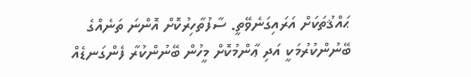ޙައްޤުތަކަށް އަރައިގަނެވޭތީ. ސާފުތާހިރުކޮށް އޮންނަ ތަނެއްގެ ބޭނުންކުރުމަކީ އަދި ޢާންމުކޮށް މީހުން ބޭނުންކުރާ ފެންގަނޑެއް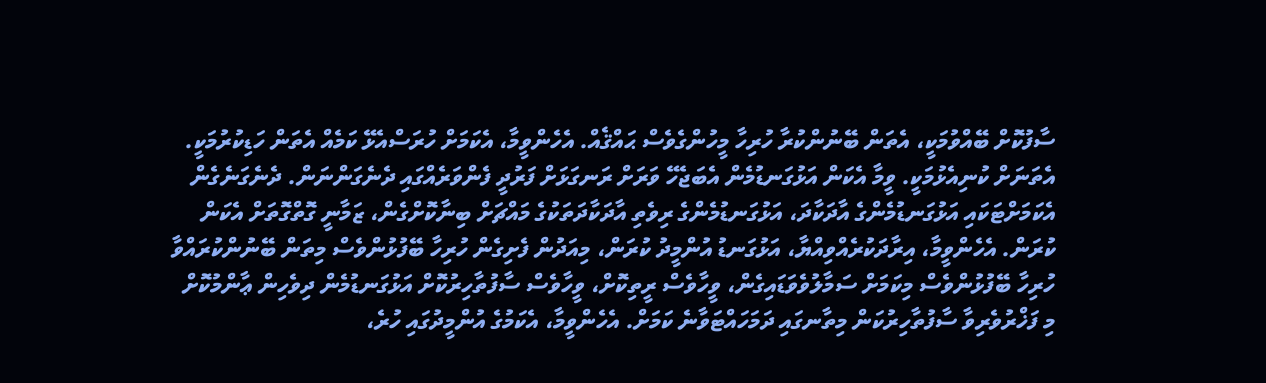ސާފުކޮށް ބޭއްވުމަކީ، އެތަން ބޭނުންކުރާ ހުރިހާ މީހުންގެވެސް ޙައްޤެއް. އެހެންވީމާ، އެކަމަށް ހުރަސްއެޅޭ ކަމެއް އެތަން ހަޑިކުރުމަކީ. އެތަނަށް ކުނިއެޅުމަކީ. ވީމާ އެކަން އަޅުގަނޑުމެން އެބަޖެހޭ ވަރަށް ރަނގަޅަށް ފަރުދީ ފެންވަރެއްގައި ދެނެގަންނަން. ދެނެގަނެގެން އެކަމަށްޓަކައި އަޅުގަނޑުމެންގެ އާދަކާދަ، އަޅުގަނޑުމެންގެ ރިވެތި އާދަކާދަތަކުގެ މައްޗަށް ބިނާކޮށްގެން، ޒަމާނީ ގޮތްގޮތަށް އެކަން ކުރަން. އެހެންވީމާ، އިރާދަކުރެއްވިއްޔާ، އަޅުގަނޑު އުންމީދު ކުރަން، މިއަދުން ފެށިގެން ހުރިހާ ބޭފުޅުންވެސް މިތަން ބޭނުންކުރައްވާ ހުރިހާ ބޭފުޅުންވެސް މިކަމަށް ސަމާލުވެވަޑައިގެން، ވީހާވެސް ރީތިކޮށް، ވީހާވެސް ސާފުތާހިރުކޮށް އަޅުގަނޑުމެން ދިވެހިން ޢާންމުކޮށް މި ފަޚްރުވެރިވާ ސާފުތާހިރުކަން މިތާނގައި ދަމަހައްޓަވާނެ ކަމަށް. އެހެންވީމާ، އެކަމުގެ އުންމީދުގައި ހުރެ،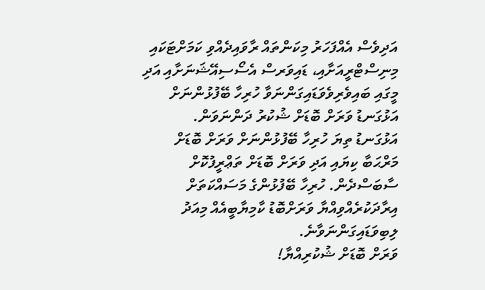އަދިވެސް އެއްފަހަރު މިކަންތައް ރާވައިދެއްވި ކަމަށްޓަކައި މިނިސްޓްރީއަށާއި، ޑައިވަރސް އެސޯސިއޭޝަނަށާއި އަދި މީގައި ބައިވެރިވެވަޑައިގަންނަވާ ހުރިހާ ބޭފުޅުންނަށް އަޅުގަނޑު ވަރަށް ބޮޑަށް ޝުކުރު ދަންނަވަން.
އަޅުގަނޑު ތިޔަ ހުރިހާ ބޭފުޅުންނަށް ވަރަށް ބޮޑަށް މަރްޙަބާ ކިޔައި އަދި ވަރަށް ބޮޑަށް ތަޢްރީފުކޮށް ސާބަސްދެން. ހުރިހާ ބޭފުޅުންގެ މަސައްކަތަށް އިރާދަކުރެއްވިއްޔާ ވަރަށްބޮޑު ކާމިޔާބީއެއް މިއަދު ލިބިވަޑައިގަންނަވާނެ.
ވަރަށް ބޮޑަށް ޝުކުރިއްޔާ!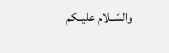والسّــلام عليــكم